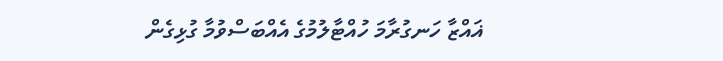ޣައްޒާ ހަނގުރާމަ ހުއްޓާލުމުގެ އެއްބަސްވުމާ ގުޅިގެން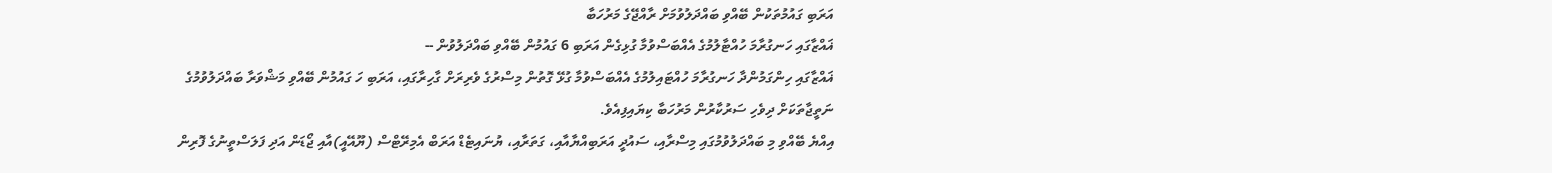އަރަބި ގައުމުތަކުން ބޭއްވި ބައްދަލުވުމަށް ރާއްޖޭގެ މަރުހަބާ
ޣައްޒާގައި ހަނގުރާމަ ހުއްޓާލުމުގެ އެއްބަސްވުމާ ގުޅިގެން އަރަބި 6 ގައުމުން ބޭއްވި ބައްދަލުވުން --
ޣައްޒާގައި ހިންގަމުންދާ ހަނގުރާމަ ހުއްޓައިލުމުގެ އެއްބަސްވުމާ ގުޅޭ ގޮތުން މިސްރުގެ ވެރިރަށް ގާހިރާގައި، އަރަބި ހަ ގައުމުން ބޭއްވި މަޝްވަރާ ބައްދަލުވުމުގެ ނަތީޖާތަކަށް ދިވެހި ސަރުކާރުން މަރުހަބާ ކިޔައިފިއެވެ.
އިއްޔެ ބޭއްވި މި ބައްދަލުވުމުގައި މިސްރާއި، ސައުދީ އަރަބިއްޔާއާއި، ގަތަރާއި، ޔުނައިޓެޑް އަރަބް އެމިރޭޓްސް (ޔޫއޭއީ)އާއި ޖޯޑަން އަދި ފަލަސްތީނުގެ ފޮރިން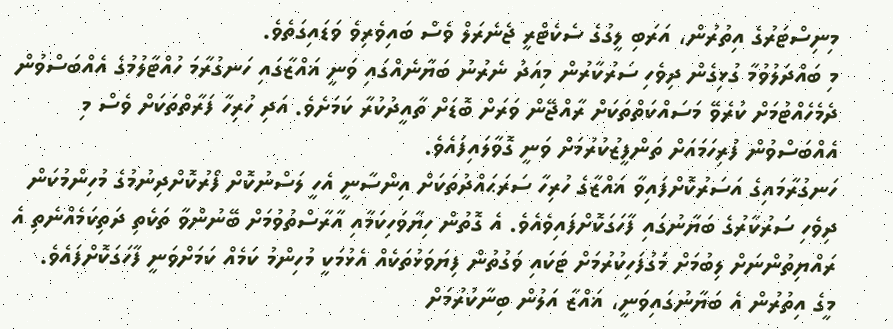މިނިސްޓަރުގެ އިތުރުން، އަރަބި ލީގުގެ ސެކެޓްރީ ޖެނެރަލް ވެސް ބައިވެރިވެ ވަޑައިގަތެވެ.
މި ބައްދަލުވުމާ ގުޅިގެން ދިވެހި ސަރުކާރުން މިއަދު ނެރުނު ބަޔާނެއްގައި ވަނީ ޣައްޒާގައި ހަނގުރާމަ ހުއްޓާލުމުގެ އެއްބަސްވުން ދެމެހެއްޓުމަށް ކުރެވޭ މަސައްކަތްތަކަށް ރާއްޖޭން ވަރަށް ބޮޑަށް ތާއީދުކުރާ ކަމަށެވެ. އަދި ހުރިހާ ފަރާތްތަކަށް ވެސް މި އެއްބަސްވުން ފުރިހަމައަށް ތަންފީޒުކުރުމަށް ވަނީ ގޮވާލައިފައެވެ.
ހަނގުރާމައިގެ އަސަރުކޮށްފައިވާ ޣައްޒާގެ ހުރިހާ ސަރަޙައްދުތަކަށް އިންސާނީ އެހީ ލަސްނުކޮށް ފޯރުކޮށްދިނުމުގެ މުހިންމުކަން ދިވެހި ސަރުކާރުގެ ބަޔާނުގައި ފާހަގަކޮށްފައިވެއެވެ. އެ ގޮތުން ހިޔާވަހިކަމާއި އާރާސްތުވުމަށް ބޭނުންވާ ތަކެތި ދަތިކަމެއްނެތި އެ ރައްޔިތުންނަށް ލިބުމަށް މަގުފަހިކުރުމަށް ޓަކައި ވަގުތުން ފިޔަވަޅުތަކެއް އެޅުމަކީ މުހިންމު ކަމެއް ކަމަށްވަނީ ފާހަގަކޮށްފައެވެ.
މީގެ އިތުރުން އެ ބަޔާނުގައިވަނީ، ޣައްޒާ އަލުން ބިނާކުރުމަށް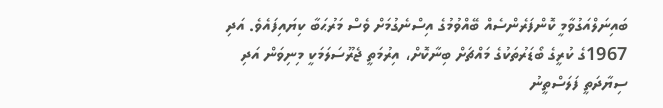ބައިނަލްއަގުވާމީ ކޮންފަރެންސެއް ބޭއްވުމުގެ އިސްނެގުމަށް ވެސް މަރުޙަބާ ކިޔައިފައެވެ. އަދި 1967ގެ ކުރީގެ ބޯޑަރުތަކުގެ މައްޗަށް ބިނާކޮށް، އިރުމަތީ ޖެރޫސަލަމަކީ މިނިވަން އަދި ސިޔާދަތީ ފަލަސްތީނު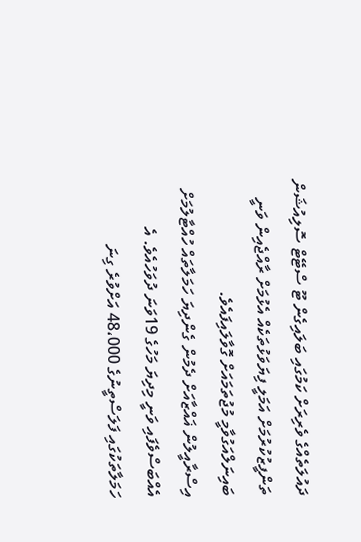ދައުލަތެއްގެ ވެރިރަށް ކަމުގައި ބަލައިގެން ޓޫ ސްޓޭޓް ސޮލިއުޝަން ތަންފީޒުކުރުމަށް އަމަލީ ފިޔަވަޅުތަކެއް އެޅުމަށް ރާއްޖެއިން ވަނީ ބައިނަލްއަގުވާމީ މުޖުތަމައަށް ގޮވާލައިފައެވެ.
އިސްރާއީލުން ޣައްޒާއަށް ދެމުން ގެންދިޔަ ހަމަލާތައް ހުއްޓާލުމަށް އެއްބަސްވެފައި ވަނީ މިދިޔަ މަހުގެ 19ވަނަ ދުވަހުއެވެ. އެ ހަމަލާތަކުގައި ފަލަސްތީނުގެ 48،000 އަށްވުރެ ގިނަ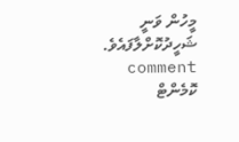މީހުން ވަނީ ޝަހީދުކޮށްލާފައެވެ.
comment ކޮމެންޓް